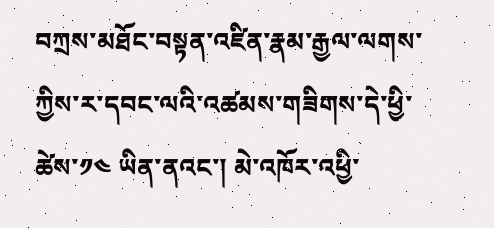བཀྲས་མཐོང་བསྟན་འཛིན་རྣམ་རྒྱལ་ལགས་ཀྱིས་ར་དབང་ལའི་འཚམས་གཟིགས་དེ་ཕྱི་ཚེས་༡༤ ཡིན་ནའང་། མེ་འཁོར་འཕྱི་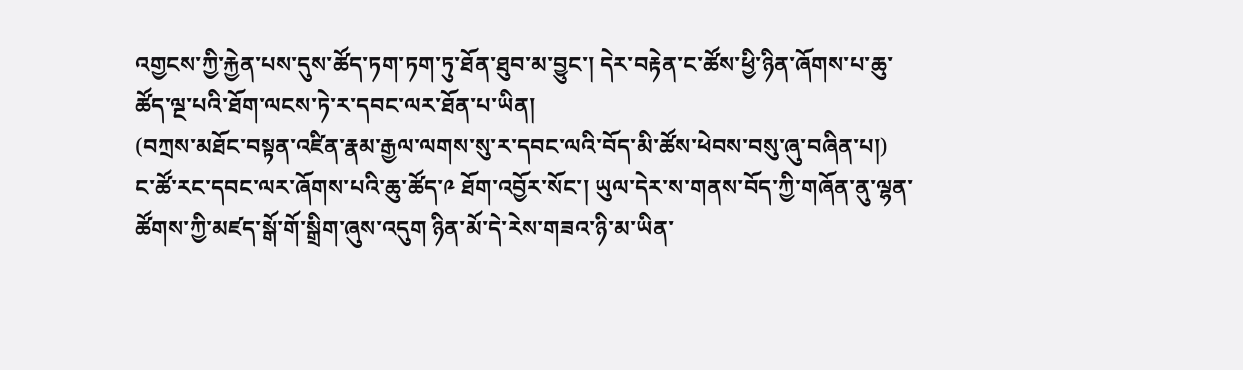འགྱངས་ཀྱི་རྐྱེན་པས་དུས་ཚོད་ཏག་ཏག་ཏུ་ཐོན་ཐུབ་མ་བྱུང་། དེར་བརྟེན་ང་ཚོས་ཕྱི་ཉིན་ཞོགས་པ་ཆུ་ཚོད་ལྔ་པའི་ཐོག་ལངས་ཏེ་ར་དབང་ལར་ཐོན་པ་ཡིན།
(བཀྲས་མཐོང་བསྟན་འཛིན་རྣམ་རྒྱལ་ལགས་སུ་ར་དབང་ལའི་བོད་མི་ཚོས་ཕེབས་བསུ་ཞུ་བཞིན་པ།)
ང་ཚོ་རང་དབང་ལར་ཞོགས་པའི་ཆུ་ཚོད་༩ ཐོག་འབྱོར་སོང་། ཡུལ་དེར་ས་གནས་བོད་ཀྱི་གཞོན་ནུ་ལྷན་ཚོགས་ཀྱི་མཛད་སྒོ་གོ་སྒྲིག་ཞུས་འདུག ཉིན་མོ་དེ་རེས་གཟའ་ཉི་མ་ཡིན་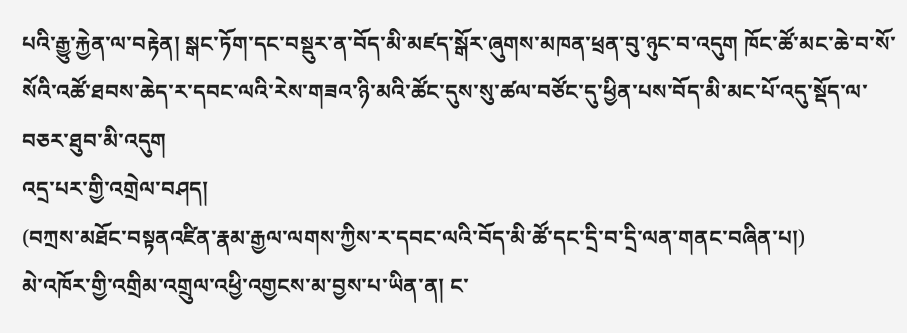པའི་རྒྱུ་རྐྱེན་ལ་བརྟེན། སྒང་ཏོག་དང་བསྡུར་ན་བོད་མི་མཛད་སྒོར་ཞུགས་མཁན་ཕྲན་བུ་ཉུང་བ་འདུག ཁོང་ཚོ་མང་ཆེ་བ་སོ་སོའི་འཚོ་ཐབས་ཆེད་ར་དབང་ལའི་རེས་གཟའ་ཉི་མའི་ཚོང་དུས་སུ་ཚལ་བཙོང་དུ་ཕྱིན་པས་བོད་མི་མང་པོ་འདུ་སྡོད་ལ་བཅར་ཐུབ་མི་འདུག
འདྲ་པར་གྱི་འགྲེལ་བཤད།
(བཀྲས་མཐོང་བསྟནའཛིན་རྣམ་རྒྱལ་ལགས་ཀྱིས་ར་དབང་ལའི་བོད་མི་ཚོ་དང་དྲི་བ་དྲི་ལན་གནང་བཞིན་པ།)
མེ་འཁོར་གྱི་འགྲིམ་འགྲུལ་འཕྱི་འགྱངས་མ་བྱས་པ་ཡིན་ན། ང་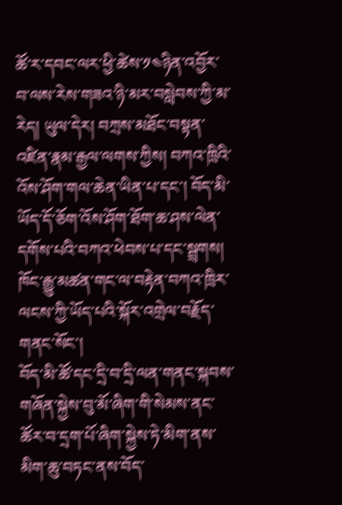ཚོ་ར་དབང་ལར་ཕྱི་ཚེས་༡༤ཉིན་འབྱོར་བ་ལས་རེས་གཟའ་ཉི་མར་བསླེབས་ཀྱི་མ་རེད། ཡུལ་དེར། བཀྲས་མཐོང་བསྟན་འཛིན་རྣམ་རྒྱལ་ལགས་ཀྱིས། བཀའ་ཁྲིའི་འོས་ཤོག་གལ་ཆེན་ཡིན་པ་དང་། བོད་མི་ཡོད་དོ་ཅོག་འོས་ཤོག་ཐོག་ཆ་ཤས་ལེན་དགོས་པའི་བཀའ་ཕེབས་པ་དང་སྦྲགས། ཁོང་རྒྱུ་མཚན་གང་ལ་བརྟེན་བཀའ་ཁྲིར་ལངས་ཀྱི་ཡོད་པའི་སྐོར་འགྲེལ་བརྗོད་གནང་སོང་།
བོད་མི་ཚོ་དང་དྲི་བ་དྲི་ལན་གནང་སྐབས་གཞོན་སྐྱེས་བུ་མོ་ཞིག་གི་སེམས་ནང་ཚོར་བ་དྲག་པོ་ཞིག་སྐྱེས་ཏེ་མིག་ནས་མིག་ཆུ་བཏང་ནས་བོད་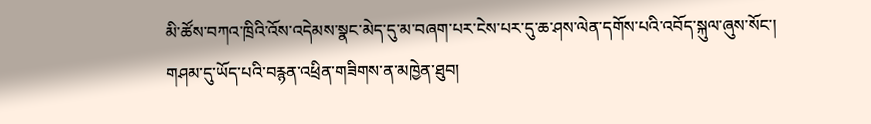མི་ཚོས་བཀའ་ཁྲིའི་འོས་འདེམས་སྣང་མེད་དུ་མ་བཞག་པར་ངེས་པར་དུ་ཆ་ཤས་ལེན་དགོས་པའི་འབོད་སྐུལ་ཞུས་སོང་།
གཤམ་དུ་ཡོད་པའི་བརྙན་འཕྲིན་གཟིགས་ན་མཁྱེན་ཐུབ།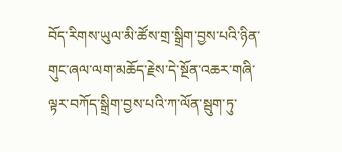བོད་རིགས་ཡུལ་མི་ཚོས་གྲ་སྒྲིག་བྱས་པའི་ཉིན་གུང་ཞལ་ལག་མཆོད་རྗེས་དེ་སྔོན་འཆར་གཞི་ལྟར་བཀོད་སྒྲིག་བྱས་པའི་ཀ་ལོན་སྦུག་ཏུ་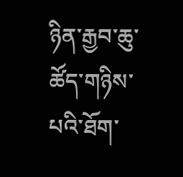ཉིན་རྒྱབ་ཆུ་ཚོད་གཉིས་པའི་ཐོག་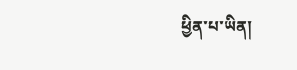ཕྱིན་པ་ཡིན།